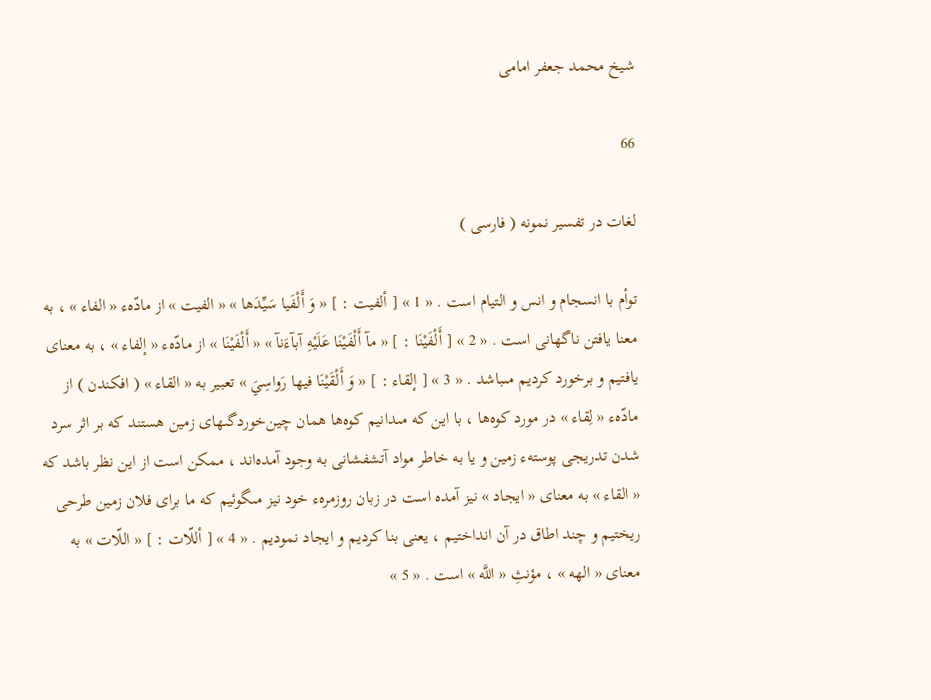شيخ محمد جعفر امامى

66

لغات در تفسير نمونه ( فارسى )

توأم با انسجام و انس و التيام است . « 1 » [ ألفيت : ] « وَ أَلْفَيا سَيِّدَها » « الفيت » از مادّهء « الفاء » ، به معنا يافتن ناگهانى است . « 2 » [ أَلْفَيْنَا : ] « مآ أَلْفَيْنَا عَلَيْهِ آبآءَنآ » « أَلْفَيْنَا » از مادّهء « إلفاء » ، به معناى يافتيم و برخورد كرديم مىباشد . « 3 » [ إلقاء : ] « وَ أَلْقَيْنَا فيها رَواسِيَ » تعبير به « القاء » ( افكندن ) از مادّهء « لِقاء » در مورد كوه‌ها ، با اين كه مىدانيم كوه‌ها همان چين‌خوردگىهاى زمين هستند كه بر اثر سرد شدن تدريجى پوستهء زمين و يا به خاطر مواد آتشفشانى به وجود آمده‌اند ، ممكن است از اين نظر باشد كه « القاء » به معناى « ايجاد » نيز آمده است در زبان روزمرهء خود نيز مىگوئيم كه ما براى فلان زمين طرحى ريختيم و چند اطاق در آن انداختيم ، يعنى بنا كرديم و ايجاد نموديم . « 4 » [ أللّات : ] « اللّات » به معناى « الهه » ، مؤنثِ « اللَّه » است . « 5 »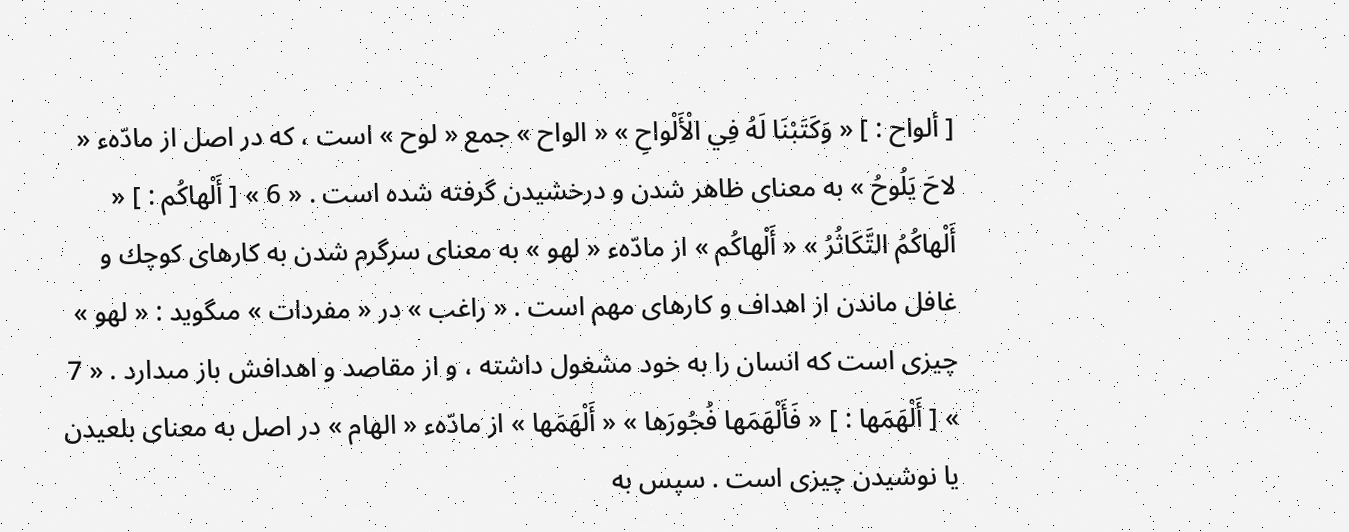[ ألواح : ] « وَكَتَبْنَا لَهُ فِي الْأَلْواحِ » « الواح » جمع « لوح » است ، كه در اصل از مادّهء « لاحَ يَلُوحُ » به معناى ظاهر شدن و درخشيدن گرفته شده است . « 6 » [ أَلْهاكُم : ] « أَلْهاكُمُ التَّكَاثُرُ » « أَلْهاكُم » از مادّهء « لهو » به معناى سرگرم شدن به كارهاى كوچك و غافل ماندن از اهداف و كارهاى مهم است . « راغب » در « مفردات » مىگويد : « لهو » چيزى است كه انسان را به خود مشغول داشته ، و از مقاصد و اهدافش باز مىدارد . « 7 » [ أَلْهَمَها : ] « فَأَلْهَمَها فُجُورَها » « أَلْهَمَها » از مادّهء « الهام » در اصل به معناى بلعيدن يا نوشيدن چيزى است . سپس به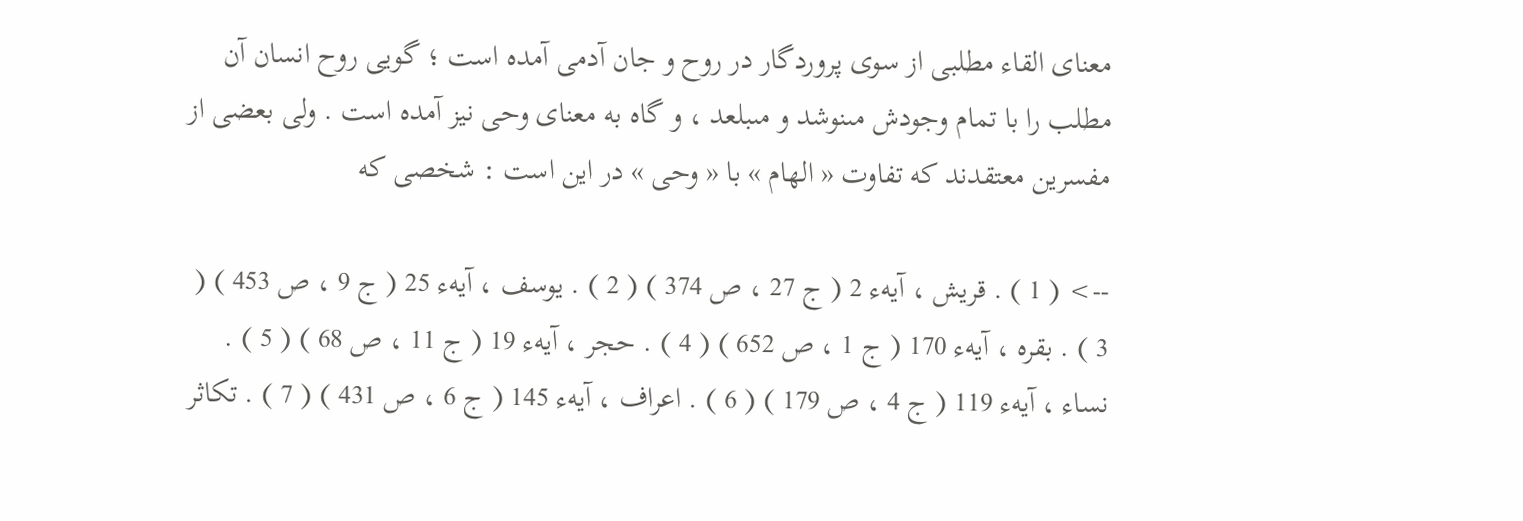معناى القاء مطلبى از سوى پروردگار در روح و جان آدمى آمده است ؛ گويى روح انسان آن مطلب را با تمام وجودش مىنوشد و مىبلعد ، و گاه به معناى وحى نيز آمده است . ولى بعضى از مفسرين معتقدند كه تفاوت « الهام » با « وحى » در اين است : شخصى كه

--> ( 1 ) . قريش ، آيهء 2 ( ج 27 ، ص 374 ) ( 2 ) . يوسف ، آيهء 25 ( ج 9 ، ص 453 ) ( 3 ) . بقره ، آيهء 170 ( ج 1 ، ص 652 ) ( 4 ) . حجر ، آيهء 19 ( ج 11 ، ص 68 ) ( 5 ) . نساء ، آيهء 119 ( ج 4 ، ص 179 ) ( 6 ) . اعراف ، آيهء 145 ( ج 6 ، ص 431 ) ( 7 ) . تكاثر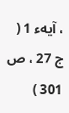، آيهء 1 ( ج 27 ، ص 301 )